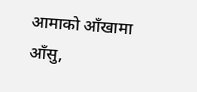आमाको आँखामा आँसु,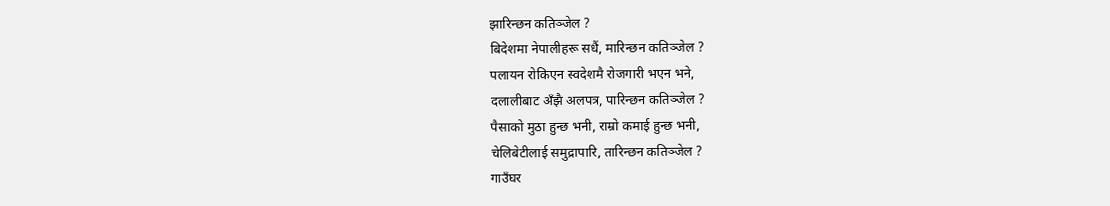झारिन्छन कतिञ्जेल ?
बिदेशमा नेपालीहरू सधैं, मारिन्छन कतिञ्जेल ?
पलायन रोकिएन स्वदेशमै रोजगारी भएन भने,
दलालीबाट अँझै अलपत्र, पारिन्छन कतिञ्जेल ?
पैसाको मुठा हुन्छ भनी, राम्रो कमाई हुन्छ भनी,
चेलिबेटीलाई समुद्रापारि, तारिन्छन कतिञ्जेल ?
गाउँघर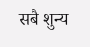सबै शुन्य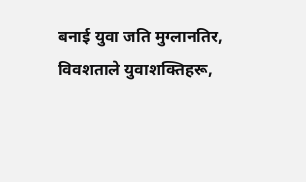बनाई युवा जति मुग्लानतिर,
विवशताले युवाशक्तिहरू,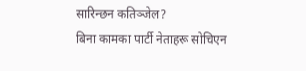सारिन्छन कतिञ्जेल?
बिना कामका पार्टी नेताहरू सोचिएन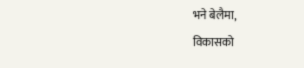भने बेलैमा,
विकासको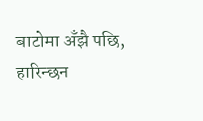बाटोमा अँझै पछि, हारिन्छन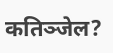कतिञ्जेल?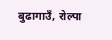बुढागाउँ, रोल्पा